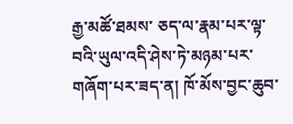རྒྱ་མཚོ་ཐམས་ ཅད་ལ་རྣམ་པར་ལྟ་བའི་ཡུལ་འདི་ཤེས་ཏེ་མཉམ་པར་གཞོག་པར་ཟད་ན། ཁོ་མོས་བྱང་ཆུབ་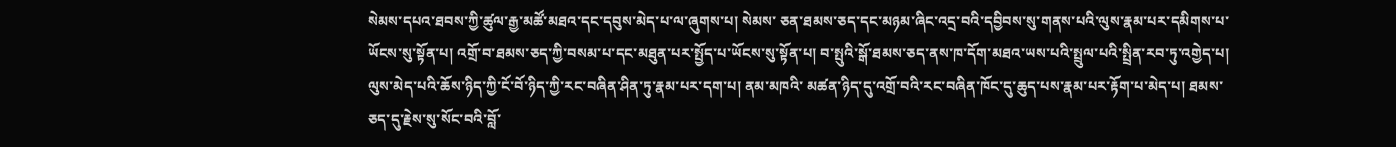སེམས་དཔའ་ཐབས་ཀྱི་ཚུལ་རྒྱ་མཚོ་མཐའ་དང་དབུས་མེད་པ་ལ་ཞུགས་པ། སེམས་ ཅན་ཐམས་ཅད་དང་མཉམ་ཞིང་འདྲ་བའི་དབྱིབས་སུ་གནས་པའི་ལུས་རྣམ་པར་དམིགས་པ་ཡོངས་སུ་སྟོན་པ། འགྲོ་བ་ཐམས་ཅད་ཀྱི་བསམ་པ་དང་མཐུན་པར་སྤྱོད་པ་ཡོངས་སུ་སྟོན་པ། བ་སྤུའི་སྒོ་ཐམས་ཅད་ནས་ཁ་དོག་མཐའ་ཡས་པའི་སྤྲུལ་པའི་སྤྲིན་རབ་ཏུ་འགྱེད་པ། ལུས་མེད་པའི་ཆོས་ཉིད་ཀྱི་ངོ་བོ་ཉིད་ཀྱི་རང་བཞིན་ཤིན་ཏུ་རྣམ་པར་དག་པ། ནམ་མཁའི་ མཚན་ཉིད་དུ་འགྲོ་བའི་རང་བཞིན་ཁོང་དུ་ཆུད་པས་རྣམ་པར་རྟོག་པ་མེད་པ། ཐམས་ཅད་དུ་རྗེས་སུ་སོང་བའི་བློ་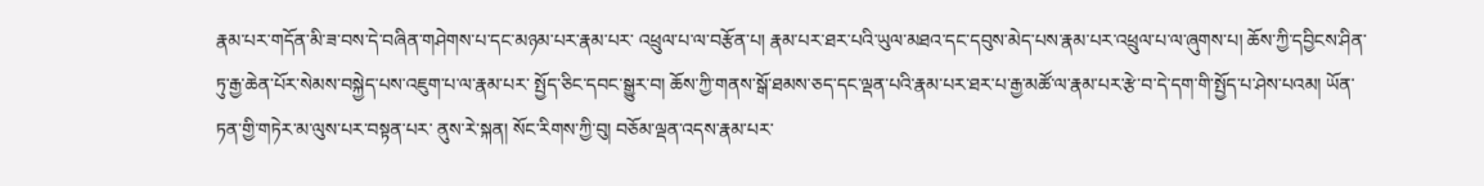རྣམ་པར་གདོན་མི་ཟ་བས་དེ་བཞིན་གཤེགས་པ་དང་མཉམ་པར་རྣམ་པར་ འཕྲུལ་པ་ལ་བརྩོན་པ། རྣམ་པར་ཐར་པའི་ཡུལ་མཐའ་དང་དབུས་མེད་པས་རྣམ་པར་འཕྲུལ་པ་ལ་ཞུགས་པ། ཆོས་ཀྱི་དབྱིངས་ཤིན་ཏུ་རྒྱ་ཆེན་པོར་སེམས་བསྐྱེད་པས་འཇུག་པ་ལ་རྣམ་པར་ སྤྱོད་ཅིང་དབང་སྒྱུར་བ། ཆོས་ཀྱི་གནས་སྒོ་ཐམས་ཅད་དང་ལྡན་པའི་རྣམ་པར་ཐར་པ་རྒྱ་མཚོ་ལ་རྣམ་པར་རྩེ་བ་དེ་དག་གི་སྤྱོད་པ་ཤེས་པའམ། ཡོན་ཏན་གྱི་གཏེར་མ་ལུས་པར་བསྟན་པར་ ནུས་རེ་སྐན། སོང་རིགས་ཀྱི་བུ། བཅོམ་ལྡན་འདས་རྣམ་པར་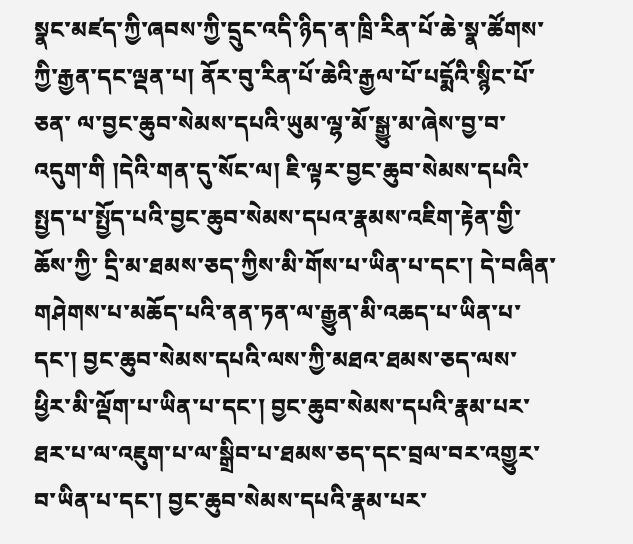སྣང་མཛད་ཀྱི་ཞབས་ཀྱི་དྲུང་འདི་ཉིད་ན་ཁྲི་རིན་པོ་ཆེ་སྣ་ཚོགས་ཀྱི་རྒྱན་དང་ལྡན་པ། ནོར་བུ་རིན་པོ་ཆེའི་རྒྱལ་པོ་པདྨོའི་སྙིང་པོ་ཅན་ ལ་བྱང་ཆུབ་སེམས་དཔའི་ཡུམ་ལྷ་མོ་སྒྱུ་མ་ཞེས་བྱ་བ་འདུག་གི །དེའི་གན་དུ་སོང་ལ། ཇི་ལྟར་བྱང་ཆུབ་སེམས་དཔའི་སྤྱད་པ་སྤྱོད་པའི་བྱང་ཆུབ་སེམས་དཔའ་རྣམས་འཇིག་རྟེན་གྱི་ཆོས་ཀྱི་ དྲི་མ་ཐམས་ཅད་ཀྱིས་མི་གོས་པ་ཡིན་པ་དང་། དེ་བཞིན་གཤེགས་པ་མཆོད་པའི་ནན་ཏན་ལ་རྒྱུན་མི་འཆད་པ་ཡིན་པ་དང་། བྱང་ཆུབ་སེམས་དཔའི་ལས་ཀྱི་མཐའ་ཐམས་ཅད་ལས་ ཕྱིར་མི་ལྡོག་པ་ཡིན་པ་དང་། བྱང་ཆུབ་སེམས་དཔའི་རྣམ་པར་ཐར་པ་ལ་འཇུག་པ་ལ་སྒྲིབ་པ་ཐམས་ཅད་དང་བྲལ་བར་འགྱུར་བ་ཡིན་པ་དང་། བྱང་ཆུབ་སེམས་དཔའི་རྣམ་པར་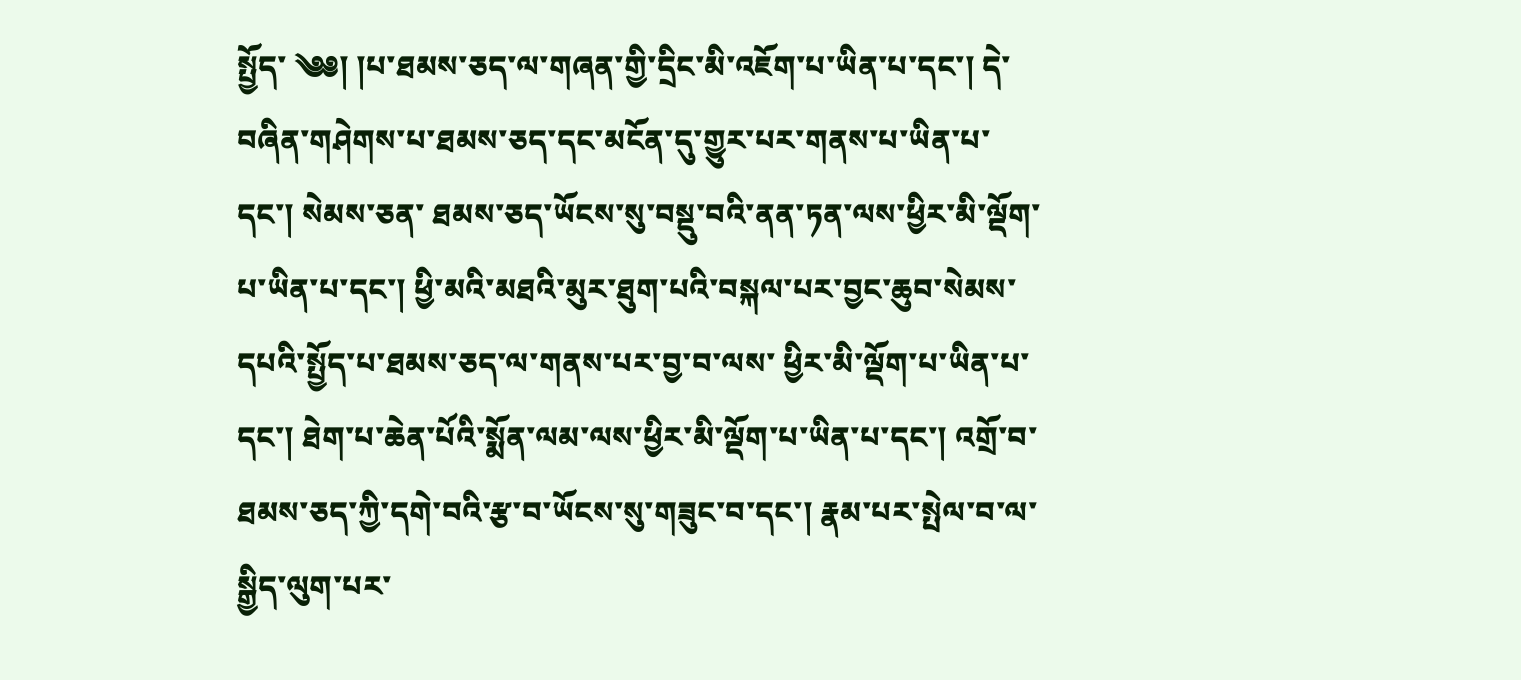སྤྱོད་ ༄༅། །པ་ཐམས་ཅད་ལ་གཞན་གྱི་དྲིང་མི་འཇོག་པ་ཡིན་པ་དང་། དེ་བཞིན་གཤེགས་པ་ཐམས་ཅད་དང་མངོན་དུ་གྱུར་པར་གནས་པ་ཡིན་པ་དང་། སེམས་ཅན་ ཐམས་ཅད་ཡོངས་སུ་བསྡུ་བའི་ནན་ཏན་ལས་ཕྱིར་མི་ལྡོག་པ་ཡིན་པ་དང་། ཕྱི་མའི་མཐའི་མུར་ཐུག་པའི་བསྐལ་པར་བྱང་ཆུབ་སེམས་དཔའི་སྤྱོད་པ་ཐམས་ཅད་ལ་གནས་པར་བྱ་བ་ལས་ ཕྱིར་མི་ལྡོག་པ་ཡིན་པ་དང་། ཐེག་པ་ཆེན་པོའི་སྨོན་ལམ་ལས་ཕྱིར་མི་ལྡོག་པ་ཡིན་པ་དང་། འགྲོ་བ་ཐམས་ཅད་ཀྱི་དགེ་བའི་རྩ་བ་ཡོངས་སུ་གཟུང་བ་དང་། རྣམ་པར་སྤེལ་བ་ལ་སྒྱིད་ལུག་པར་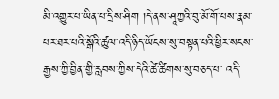མི་འགྱུར་པ་ཡིན་པ་དྲིས་ཤིག །དེ་ནས་ཤཱཀྱའི་བུ་མོ་གོ་པས་རྣམ་པར་ཐར་པའི་སྒོའི་ཚུལ་འདི་ཉིད་ཡོངས་སུ་བསྟན་པའི་ཕྱིར་སངས་རྒྱས་ཀྱི་བྱིན་གྱི་རླབས་ཀྱིས་དེའི་ཚེ་ཚིགས་སུ་བཅད་པ་ འདི་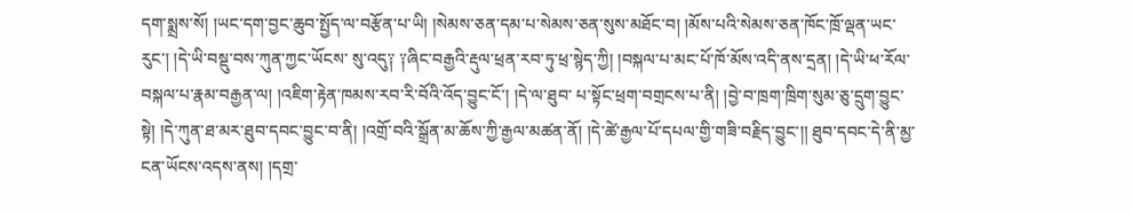དག་སྨྲས་སོ། །ཡང་དག་བྱང་ཆུབ་སྤྱོད་ལ་བརྩོན་པ་ཡི། །སེམས་ཅན་དམ་པ་སེམས་ཅན་སུས་མཐོང་བ། །མོས་པའི་སེམས་ཅན་ཁོང་ཁྲོ་ལྡན་ཡང་རུང་། །དེ་ཡི་བསྡུ་བས་ཀུན་ཀྱང་ཡོངས་ སུ་འདུ༑ ༑ཞིང་བརྒྱའི་རྡུལ་ཕྲན་རབ་ཏུ་ཕྲ་སྙེད་ཀྱི། །བསྐལ་པ་མང་པོ་ཁོ་མོས་འདི་ནས་དྲན། །དེ་ཡི་ཕ་རོལ་བསྐལ་པ་རྣམ་བརྒྱན་ལ། །འཇིག་རྟེན་ཁམས་རབ་རི་བོའི་འོད་བྱུང་ངོ་། །དེ་ལ་ཐུབ་ པ་སྟོང་ཕྲག་བགྲངས་པ་ནི། །བྱེ་བ་ཁྲག་ཁྲིག་སུམ་ཅུ་དྲུག་བྱུང་སྟེ། །དེ་ཀུན་ཐ་མར་ཐུབ་དབང་བྱུང་བ་ནི། །འགྲོ་བའི་སྒྲོན་མ་ཆོས་ཀྱི་རྒྱལ་མཚན་ནོ། །དེ་ཚེ་རྒྱལ་པོ་དཔལ་གྱི་གཟི་བརྗིད་བྱུང་།། ཐུབ་དབང་དེ་ནི་མྱ་ངན་ཡོངས་འདས་ནས། །དགྲ་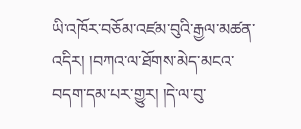ཡི་འཁོར་བཅོམ་འཛམ་བུའི་རྒྱལ་མཚན་འདིར། །བཀའ་ལ་ཐོགས་མེད་མངའ་བདག་དམ་པར་གྱུར། །དེ་ལ་བུ་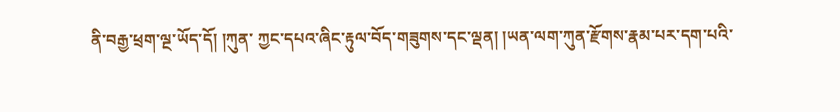ནི་བརྒྱ་ཕྲག་ལྔ་ཡོད་དོ། །ཀུན་ ཀྱང་དཔའ་ཞིང་རྟུལ་བོད་གཟུགས་དང་ལྡན། །ཡན་ལག་ཀུན་རྫོགས་རྣམ་པར་དག་པའི་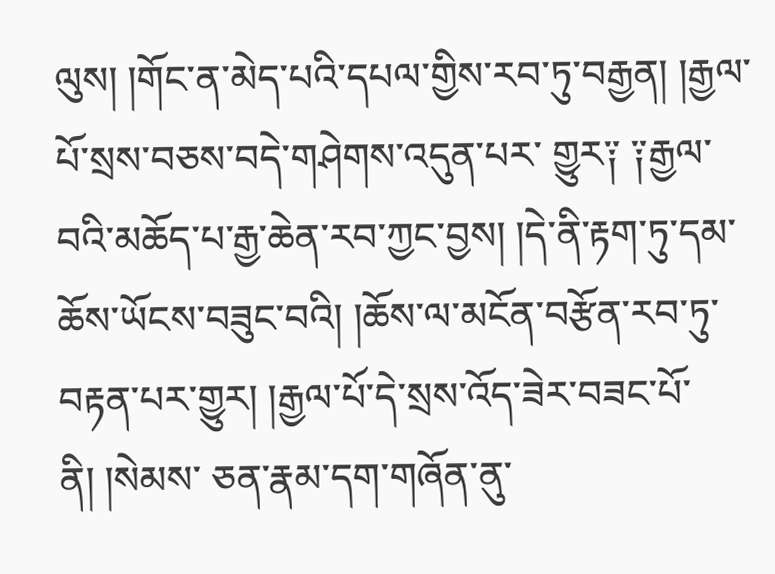ལུས། །གོང་ན་མེད་པའི་དཔལ་གྱིས་རབ་ཏུ་བརྒྱན། །རྒྱལ་པོ་སྲས་བཅས་བདེ་གཤེགས་འདུན་པར་ གྱུར༑ ༑རྒྱལ་བའི་མཆོད་པ་རྒྱ་ཆེན་རབ་ཀྱང་བྱས། །དེ་ནི་རྟག་ཏུ་དམ་ཆོས་ཡོངས་བཟུང་བའི། །ཆོས་ལ་མངོན་བརྩོན་རབ་ཏུ་བརྟན་པར་གྱུར། །རྒྱལ་པོ་དེ་སྲས་འོད་ཟེར་བཟང་པོ་ནི། །སེམས་ ཅན་རྣམ་དག་གཞོན་ནུ་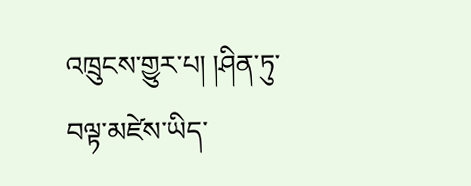འཁྲུངས་གྱུར་པ། །ཤིན་ཏུ་བལྟ་མཛེས་ཡིད་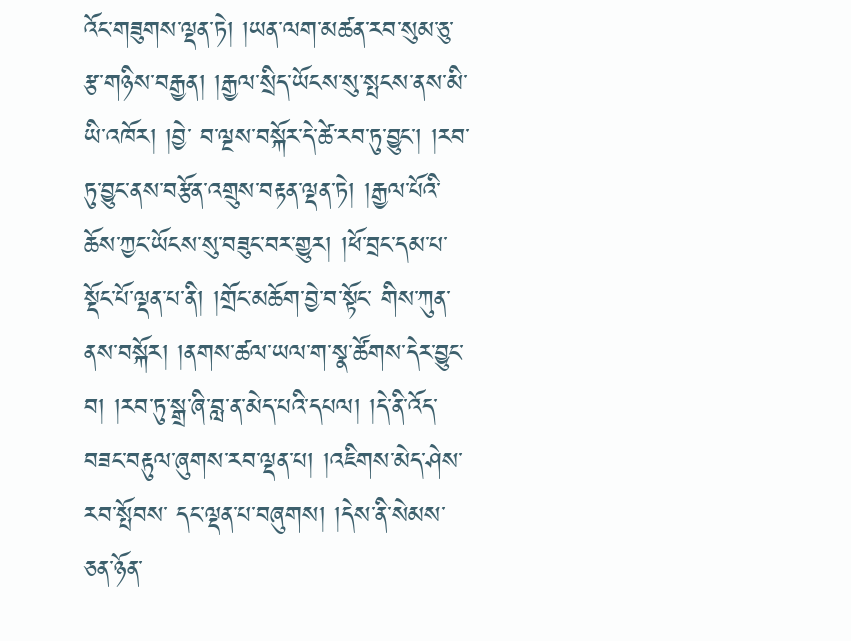འོང་གཟུགས་ལྡན་ཏེ། །ཡན་ལག་མཚན་རབ་སུམ་ཅུ་རྩ་གཉིས་བརྒྱན། །རྒྱལ་སྲིད་ཡོངས་སུ་སྤངས་ནས་མི་ཡི་འཁོར། །བྱེ་ བ་ལྔས་བསྐོར་དེ་ཚེ་རབ་ཏུ་བྱུང་། །རབ་ཏུ་བྱུང་ནས་བརྩོན་འགྲུས་བརྟན་ལྡན་ཏེ། །རྒྱལ་པོའི་ཆོས་ཀྱང་ཡོངས་སུ་བཟུང་བར་གྱུར། །ཕོ་བྲང་དམ་པ་སྡོང་པོ་ལྡན་པ་ནི། །གྲོང་མཆོག་བྱེ་བ་སྟོང་ གིས་ཀུན་ནས་བསྐོར། །ནགས་ཚལ་ཡལ་ག་སྣ་ཚོགས་དེར་བྱུང་བ། །རབ་ཏུ་སྒྲ་ཞི་བླ་ན་མེད་པའི་དཔལ། །དེ་ནི་འོད་བཟང་བརྟུལ་ཞུགས་རབ་ལྡན་པ། །འཇིགས་མེད་ཤེས་རབ་སྤོབས་ དང་ལྡན་པ་བཞུགས། །དེས་ནི་སེམས་ཅན་ཉོན་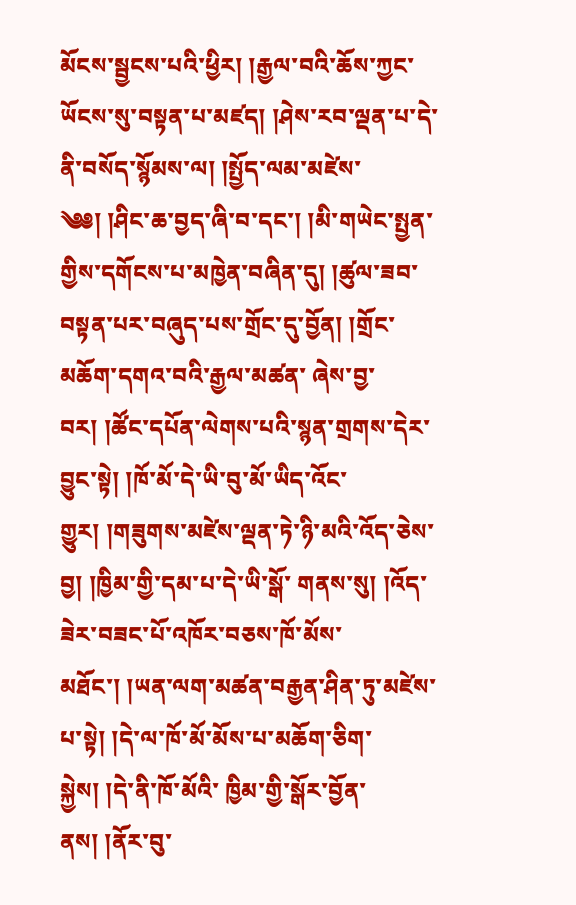མོངས་སྦྱངས་པའི་ཕྱིར། །རྒྱལ་བའི་ཆོས་ཀྱང་ཡོངས་སུ་བསྟན་པ་མཛད། །ཤེས་རབ་ལྡན་པ་དེ་ནི་བསོད་སྙོམས་ལ། །སྤྱོད་ལམ་མཛེས་ ༄༅། །ཤིང་ཆ་བྱད་ཞི་བ་དང་། །མི་གཡེང་སྤྱན་གྱིས་དགོངས་པ་མཁྱེན་བཞིན་དུ། །ཚུལ་ཟབ་བསྟན་པར་བཞུད་པས་གྲོང་དུ་བྱོན། །གྲོང་མཆོག་དགའ་བའི་རྒྱལ་མཚན་ ཞེས་བྱ་བར། །ཚོང་དཔོན་ལེགས་པའི་སྙན་གྲགས་དེར་བྱུང་སྟེ། །ཁོ་མོ་དེ་ཡི་བུ་མོ་ཡིད་འོང་གྱུར། །གཟུགས་མཛེས་ལྡན་ཏེ་ཉི་མའི་འོད་ཅེས་བྱ། །ཁྱིམ་གྱི་དམ་པ་དེ་ཡི་སྒོ་ གནས་སུ། །འོད་ཟེར་བཟང་པོ་འཁོར་བཅས་ཁོ་མོས་མཐོང་། །ཡན་ལག་མཚན་བརྒྱན་ཤིན་ཏུ་མཛེས་པ་སྟེ། །དེ་ལ་ཁོ་མོ་མོས་པ་མཆོག་ཅིག་སྐྱེས། །དེ་ནི་ཁོ་མོའི་ ཁྱིམ་གྱི་སྒོར་བྱོན་ནས། །ནོར་བུ་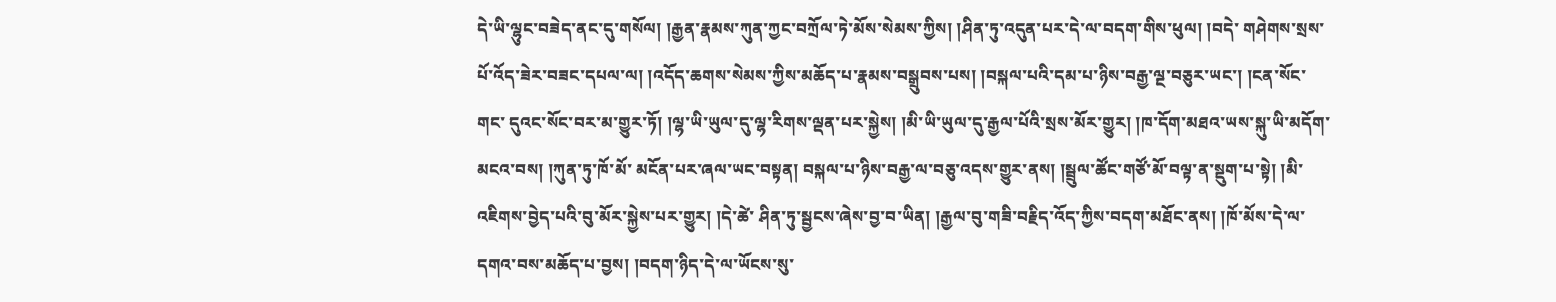དེ་ཡི་ལྷུང་བཟེད་ནང་དུ་གསོལ། །རྒྱན་རྣམས་ཀུན་ཀྱང་བཀྲོལ་ཏེ་མོས་སེམས་ཀྱིས། །ཤིན་ཏུ་འདུན་པར་དེ་ལ་བདག་གིས་ཕུལ། །བདེ་ གཤེགས་སྲས་པོ་འོད་ཟེར་བཟང་དཔལ་ལ། །འདོད་ཆགས་སེམས་ཀྱིས་མཆོད་པ་རྣམས་བསྒྲུབས་པས། །བསྐལ་པའི་དམ་པ་ཉིས་བརྒྱ་ལྔ་བཅུར་ཡང་། །ངན་སོང་གང་ དུའང་སོང་བར་མ་གྱུར་ཏོ། །ལྷ་ཡི་ཡུལ་དུ་ལྷ་རིགས་ལྡན་པར་སྐྱེས། །མི་ཡི་ཡུལ་དུ་རྒྱལ་པོའི་སྲས་མོར་གྱུར། །ཁ་དོག་མཐའ་ཡས་སྐུ་ཡི་མདོག་མངའ་བས། །ཀུན་ཏུ་ཁོ་མོ་ མངོན་པར་ཞལ་ཡང་བསྟན། བསྐལ་པ་ཉིས་བརྒྱ་ལ་བཅུ་འདས་གྱུར་ནས། །སྦྲུལ་ཚོང་གཙོ་མོ་བལྟ་ན་སྡུག་པ་སྟེ། །མི་འཇིགས་བྱེད་པའི་བུ་མོར་སྐྱེས་པར་གྱུར། །དེ་ཚེ་ ཤིན་ཏུ་སྦྱངས་ཞེས་བྱ་བ་ཡིན། །རྒྱལ་བུ་གཟི་བརྗིད་འོད་ཀྱིས་བདག་མཐོང་ནས། །ཁོ་མོས་དེ་ལ་དགའ་བས་མཆོད་པ་བྱས། །བདག་ཉིད་དེ་ལ་ཡོངས་སུ་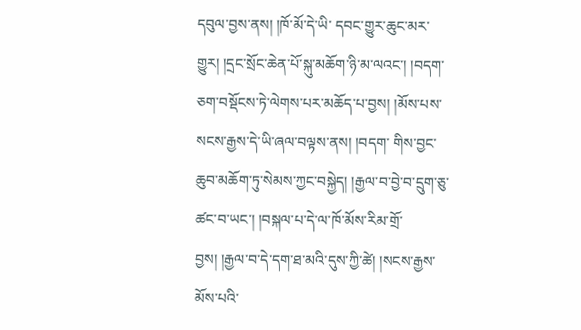དབུལ་བྱས་ནས། །ཁོ་མོ་དེ་ཡི་ དབང་གྱུར་ཆུང་མར་གྱུར། །དྲང་སྲོང་ཆེན་པོ་སྐུ་མཆོག་ཉི་མ་ལའང་། །བདག་ཅག་བསྡོངས་ཏེ་ལེགས་པར་མཆོད་པ་བྱས། །མོས་པས་སངས་རྒྱས་དེ་ཡི་ཞལ་བལྟས་ནས། །བདག་ གིས་བྱང་ཆུབ་མཆོག་ཏུ་སེམས་ཀྱང་བསྐྱེད། །རྒྱལ་བ་བྱེ་བ་དྲུག་ཅུ་ཚང་བ་ཡང་། །བསྐལ་པ་དེ་ལ་ཁོ་མོས་རིམ་གྲོ་བྱས། །རྒྱལ་བ་དེ་དག་ཐ་མའི་དུས་ཀྱི་ཚེ། །སངས་རྒྱས་མོས་པའི་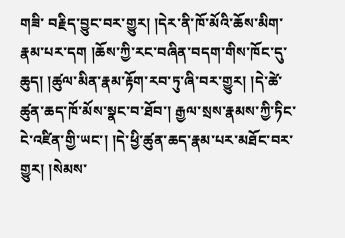གཟི་ བརྗིད་བྱུང་བར་གྱུར། །དེར་ནི་ཁོ་མོའི་ཆོས་མིག་རྣམ་པར་དག །ཆོས་ཀྱི་རང་བཞིན་བདག་གིས་ཁོང་དུ་ཆུད། །ཚུལ་མིན་རྣམ་རྟོག་རབ་ཏུ་ཞི་བར་གྱུར། །དེ་ཚེ་ཚུན་ཆད་ཁོ་མོས་སྣང་བ་ཐོབ་། རྒྱལ་སྲས་རྣམས་ཀྱི་ཏིང་ངེ་འཛིན་གྱི་ཡང་། །དེ་ཕྱི་ཚུན་ཆད་རྣམ་པར་མཐོང་བར་གྱུར། །སེམས་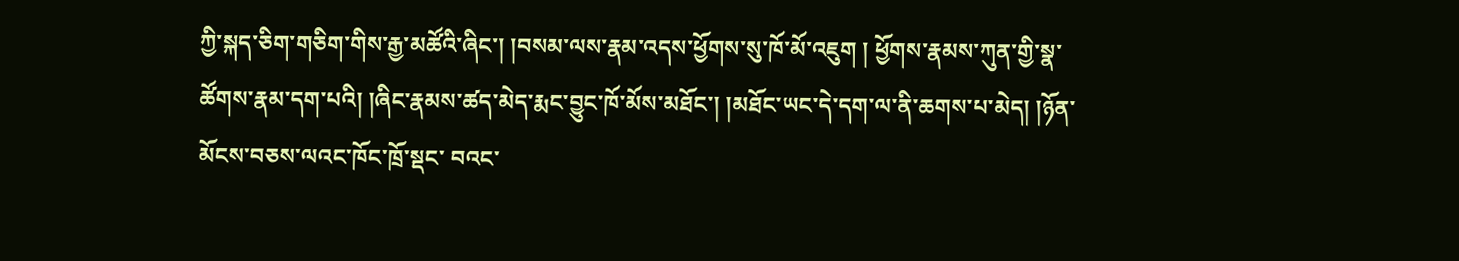ཀྱི་སྐད་ཅིག་གཅིག་གིས་རྒྱ་མཚོའི་ཞིང་། །བསམ་ལས་རྣམ་འདས་ཕྱོགས་སུ་ཁོ་མོ་འཇུག ། ཕྱོགས་རྣམས་ཀུན་གྱི་སྣ་ཚོགས་རྣམ་དག་པའི། །ཞིང་རྣམས་ཚད་མེད་རྨང་བྱུང་ཁོ་མོས་མཐོང་། །མཐོང་ཡང་དེ་དག་ལ་ནི་ཆགས་པ་མེད། །ཉོན་མོངས་བཅས་ལའང་ཁོང་ཁྲོ་སྡང་ བའང་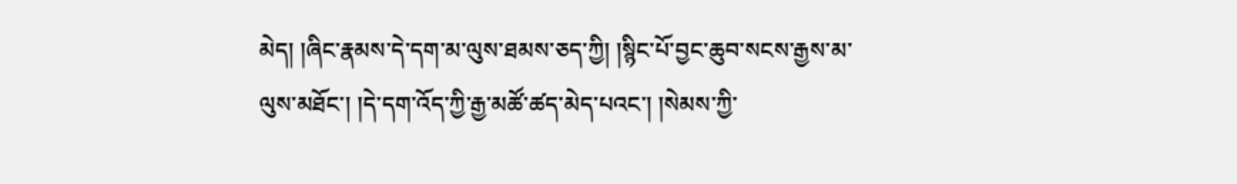མེད། །ཞིང་རྣམས་དེ་དག་མ་ལུས་ཐམས་ཅད་ཀྱི། །སྙིང་པོ་བྱང་ཆུབ་སངས་རྒྱས་མ་ལུས་མཐོང་། །དེ་དག་འོད་ཀྱི་རྒྱ་མཚོ་ཚད་མེད་པའང་། །སེམས་ཀྱི་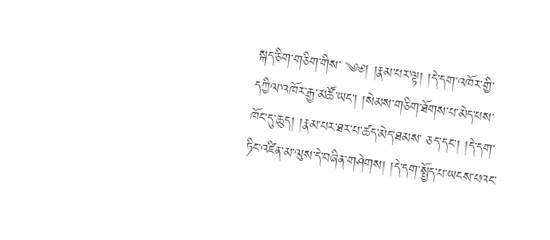སྐད་ཅིག་གཅིག་གིས་ ༄༅། །རྣམ་པར་ལྟ། །དེ་དག་འཁོར་གྱི་དཀྱིལ་འཁོར་རྒྱ་མཚོ་ཡང་། །སེམས་གཅིག་ཐོགས་པ་མེད་པས་ཁོང་དུ་ཆུད། །རྣམ་པར་ཐར་པ་ཚད་མེད་ཐམས་ ཅད་དང་། །དེ་དག་ཏིང་འཛིན་མ་ལུས་དེ་བཞིན་གཤེགས། །དེ་དག་སྤྱོད་པ་ཡངས་པའང་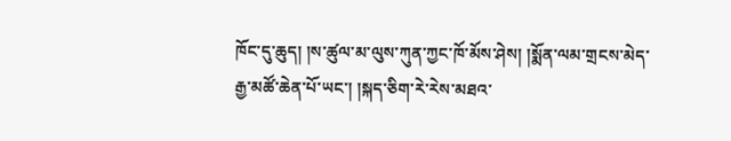ཁོང་དུ་ཆུད། །ས་ཚུལ་མ་ལུས་ཀུན་ཀྱང་ཁོ་མོས་ཤེས། །སྨོན་ལམ་གྲངས་མེད་ རྒྱ་མཚོ་ཆེན་པོ་ཡང་། །སྐད་ཅིག་རེ་རེས་མཐའ་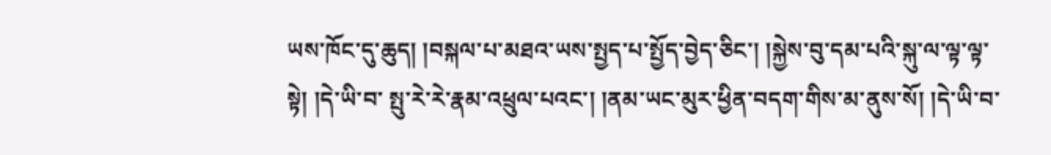ཡས་ཁོང་དུ་ཆུད། །བསྐལ་པ་མཐའ་ཡས་སྤྱད་པ་སྤྱོད་བྱེད་ཅིང་། །སྐྱེས་བུ་དམ་པའི་སྐུ་ལ་ལྟ་ལྟ་སྟེ། །དེ་ཡི་བ་ སྤུ་རེ་རེ་རྣམ་འཕྲུལ་པའང་། །ནམ་ཡང་མུར་ཕྱིན་བདག་གིས་མ་ནུས་སོ། །དེ་ཡི་བ་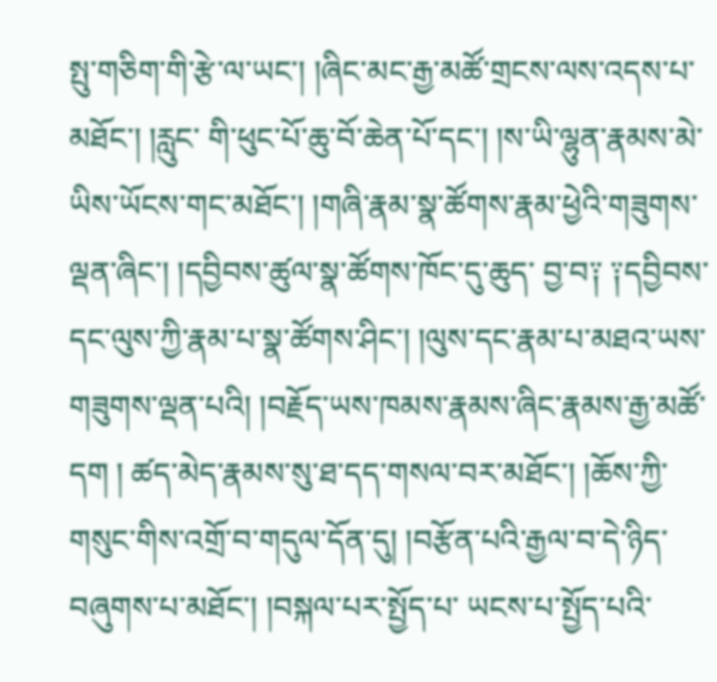སྤུ་གཅིག་གི་རྩེ་ལ་ཡང་། །ཞིང་མང་རྒྱ་མཚོ་གྲངས་ལས་འདས་པ་མཐོང་། །རླུང་ གི་ཕུང་པོ་ཆུ་བོ་ཆེན་པོ་དང་། །ས་ཡི་ལྷུན་རྣམས་མེ་ཡིས་ཡོངས་གང་མཐོང་། །གཞི་རྣམ་སྣ་ཚོགས་རྣམ་ཕྱེའི་གཟུགས་ལྡན་ཞིང་། །དབྱིབས་ཚུལ་སྣ་ཚོགས་ཁོང་དུ་ཆུད་ བྱ་བ༑ ༑དབྱིབས་དང་ལུས་ཀྱི་རྣམ་པ་སྣ་ཚོགས་ཤིང་། །ལུས་དང་རྣམ་པ་མཐའ་ཡས་གཟུགས་ལྡན་པའི། །བརྗོད་ཡས་ཁམས་རྣམས་ཞིང་རྣམས་རྒྱ་མཚོ་དག ། ཚད་མེད་རྣམས་སུ་ཐ་དད་གསལ་བར་མཐོང་། །ཆོས་ཀྱི་གསུང་གིས་འགྲོ་བ་གདུལ་དོན་དུ། །བརྩོན་པའི་རྒྱལ་བ་དེ་ཉིད་བཞུགས་པ་མཐོང་། །བསྐལ་པར་སྤྱོད་པ་ ཡངས་པ་སྤྱོད་པའི་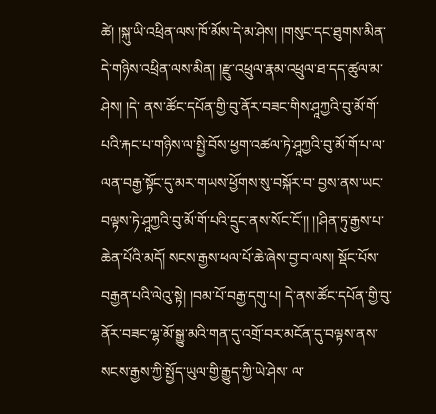ཚེ། །སྐུ་ཡི་འཕྲིན་ལས་ཁོ་མོས་དེ་མ་ཤེས། །གསུང་དང་ཐུགས་མིན་དེ་གཉིས་འཕྲིན་ལས་མིན། །རྫུ་འཕྲུལ་རྣམ་འཕྲུལ་ཐ་དད་ཚུལ་མ་ཤེས། །དེ་ ནས་ཚོང་དཔོན་གྱི་བུ་ནོར་བཟང་གིས་ཤཱཀྱའི་བུ་མོ་གོ་པའི་རྐང་པ་གཉིས་ལ་སྤྱི་བོས་ཕྱག་འཚལ་ཏེ་ཤཱཀྱའི་བུ་མོ་གོ་པ་ལ་ལན་བརྒྱ་སྟོང་དུ་མར་གཡས་ཕྱོགས་སུ་བསྐོར་བ་ བྱས་ནས་ཡང་བལྟས་ཏེ་ཤཱཀྱའི་བུ་མོ་གོ་པའི་དྲུང་ནས་སོང་ངོ་།། །།ཤིན་ཏུ་རྒྱས་པ་ཆེན་པོའི་མདོ། སངས་རྒྱས་ཕལ་པོ་ཆེ་ཞེས་བྱ་བ་ལས། སྡོང་པོས་ བརྒྱན་པའི་ལེའུ་སྟེ། །བམ་པོ་བརྒྱ་དགུ་པ། དེ་ནས་ཚོང་དཔོན་གྱི་བུ་ནོར་བཟང་ལྷ་མོ་སྒྱུ་མའི་གན་དུ་འགྲོ་བར་མངོན་དུ་བལྟས་ནས་སངས་རྒྱས་ཀྱི་སྤྱོད་ཡུལ་གྱི་རྒྱུད་ཀྱི་ཡེ་ཤེས་ ལ་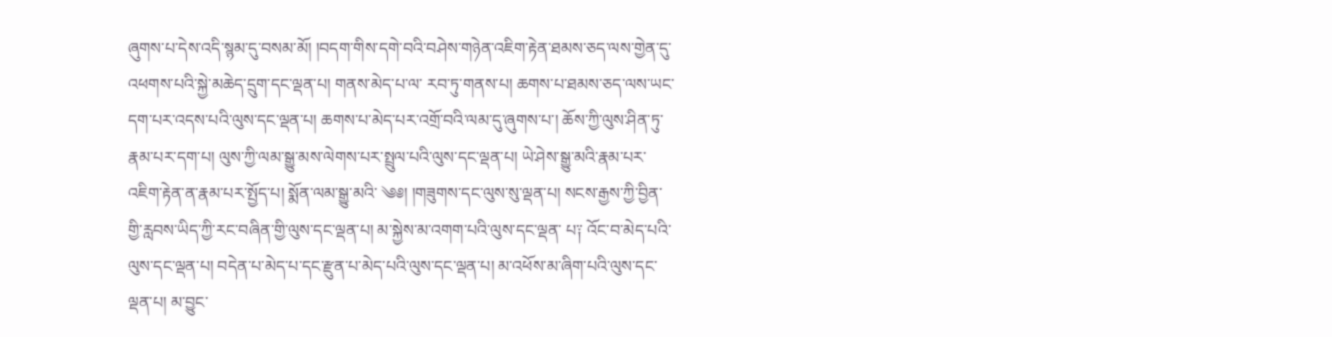ཞུགས་པ་དེས་འདི་སྙམ་དུ་བསམ་མོ། །བདག་གིས་དགེ་བའི་བཤེས་གཉེན་འཇིག་རྟེན་ཐམས་ཅད་ལས་གྱེན་དུ་འཕགས་པའི་སྐྱེ་མཆེད་དྲུག་དང་ལྡན་པ། གནས་མེད་པ་ལ་ རབ་ཏུ་གནས་པ། ཆགས་པ་ཐམས་ཅད་ལས་ཡང་དག་པར་འདས་པའི་ལུས་དང་ལྡན་པ། ཆགས་པ་མེད་པར་འགྲོ་བའི་ལམ་དུ་ཞུགས་པ་། ཆོས་ཀྱི་ལུས་ཤིན་ཏུ་ རྣམ་པར་དག་པ། ལུས་ཀྱི་ལམ་སྒྱུ་མས་ལེགས་པར་སྤྲུལ་པའི་ལུས་དང་ལྡན་པ། ཡེ་ཤེས་སྒྱུ་མའི་རྣམ་པར་འཇིག་རྟེན་ན་རྣམ་པར་སྤྱོད་པ། སྨོན་ལམ་སྒྱུ་མའི་ ༄༅། །གཟུགས་དང་ལུས་སུ་ལྡན་པ། སངས་རྒྱས་ཀྱི་བྱིན་གྱི་རླབས་ཡིད་ཀྱི་རང་བཞིན་གྱི་ལུས་དང་ལྡན་པ། མ་སྐྱེས་མ་འགག་པའི་ལུས་དང་ལྡན་ པ༑ འོང་བ་མེད་པའི་ལུས་དང་ལྡན་པ། བདེན་པ་མེད་པ་དང་རྫུན་པ་མེད་པའི་ལུས་དང་ལྡན་པ། མ་འཕོས་མ་ཞིག་པའི་ལུས་དང་ལྡན་པ། མ་བྱུང་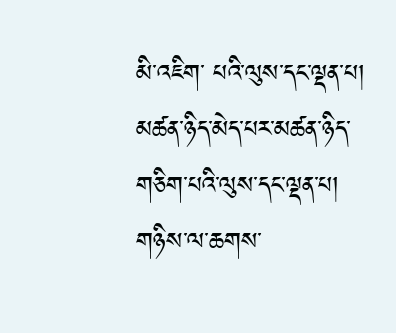མི་འཇིག་ པའི་ལུས་དང་ལྡན་པ། མཚན་ཉིད་མེད་པར་མཚན་ཉིད་གཅིག་པའི་ལུས་དང་ལྡན་པ། གཉིས་ལ་ཆགས་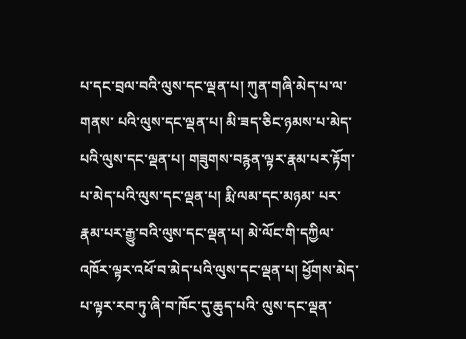པ་དང་བྲལ་བའི་ལུས་དང་ལྡན་པ། ཀུན་གཞི་མེད་པ་ལ་གནས་ པའི་ལུས་དང་ལྡན་པ། མི་ཟད་ཅིང་ཉམས་པ་མེད་པའི་ལུས་དང་ལྡན་པ། གཟུགས་བརྙན་ལྟར་རྣམ་པར་རྟོག་པ་མེད་པའི་ལུས་དང་ལྡན་པ། རྨི་ལམ་དང་མཉམ་ པར་རྣམ་པར་རྒྱུ་བའི་ལུས་དང་ལྡན་པ། མེ་ལོང་གི་དཀྱིལ་འཁོར་ལྟར་འཕོ་བ་མེད་པའི་ལུས་དང་ལྡན་པ། ཕྱོགས་མེད་པ་ལྟར་རབ་ཏུ་ཞི་བ་ཁོང་དུ་ཆུད་པའི་ ལུས་དང་ལྡན་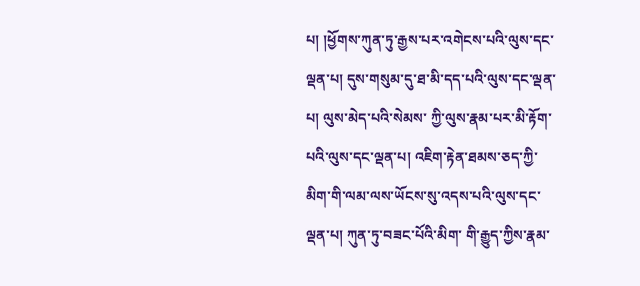པ། །ཕྱོགས་ཀུན་ཏུ་རྒྱས་པར་འགེངས་པའི་ལུས་དང་ལྡན་པ། དུས་གསུམ་དུ་ཐ་མི་དད་པའི་ལུས་དང་ལྡན་པ། ལུས་མེད་པའི་སེམས་ ཀྱི་ལུས་རྣམ་པར་མི་རྟོག་པའི་ལུས་དང་ལྡན་པ། འཇིག་རྟེན་ཐམས་ཅད་ཀྱི་མིག་གི་ལམ་ལས་ཡོངས་སུ་འདས་པའི་ལུས་དང་ལྡན་པ། ཀུན་ཏུ་བཟང་པོའི་མིག་ གི་རྒྱུད་ཀྱིས་རྣམ་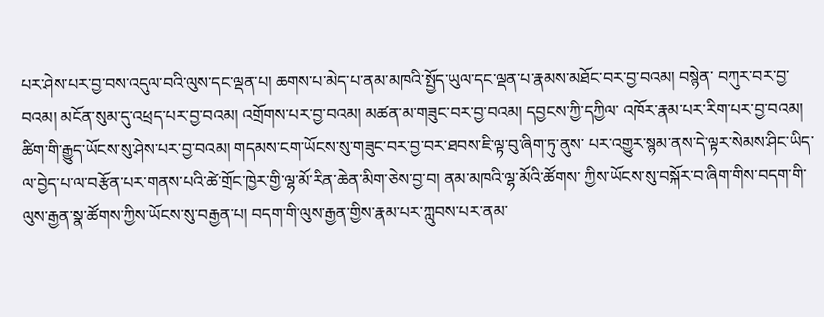པར་ཤེས་པར་བྱ་བས་འདུལ་བའི་ལུས་དང་ལྡན་པ། ཆགས་པ་མེད་པ་ནམ་མཁའི་སྤྱོད་ཡུལ་དང་ལྡན་པ་རྣམས་མཐོང་བར་བྱ་བའམ། བསྙེན་ བཀུར་བར་བྱ་བའམ། མངོན་སུམ་དུ་འཕྲད་པར་བྱ་བའམ། འགྲོགས་པར་བྱ་བའམ། མཚན་མ་གཟུང་བར་བྱ་བའམ། དབྱངས་ཀྱི་དཀྱིལ་ འཁོར་རྣམ་པར་རིག་པར་བྱ་བའམ། ཚིག་གི་རྒྱུད་ཡོངས་སུ་ཤེས་པར་བྱ་བའམ། གདམས་ངག་ཡོངས་སུ་གཟུང་བར་བྱ་བར་ཐབས་ཇི་ལྟ་བུ་ཞིག་ཏུ་ནུས་ པར་འགྱུར་སྙམ་ནས་དེ་ལྟར་སེམས་ཤིང་ཡིད་ལ་བྱེད་པ་ལ་བརྩོན་པར་གནས་པའི་ཚེ་གྲོང་ཁྱེར་གྱི་ལྷ་མོ་རིན་ཆེན་མིག་ཅེས་བྱ་བ། ནམ་མཁའི་ལྷ་མོའི་ཚོགས་ ཀྱིས་ཡོངས་སུ་བསྐོར་བ་ཞིག་གིས་བདག་གི་ལུས་རྒྱན་སྣ་ཚོགས་ཀྱིས་ཡོངས་སུ་བརྒྱན་པ། བདག་གི་ལུས་རྒྱན་གྱིས་རྣམ་པར་ཀླུབས་པར་ནམ་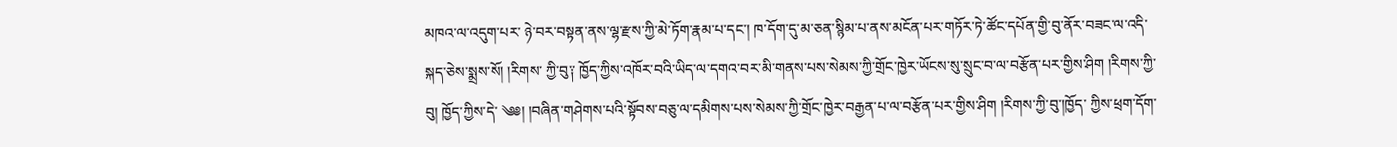མཁའ་ལ་འདུག་པར་ ཉེ་བར་བསྟན་ནས་ལྷ་རྫས་ཀྱི་མེ་ཏོག་རྣམ་པ་དང་། ཁ་དོག་དུ་མ་ཅན་སྙིམ་པ་ནས་མངོན་པར་གཏོར་ཏེ་ཚོང་དཔོན་གྱི་བུ་ནོར་བཟང་ལ་འདི་སྐད་ཅེས་སྨྲས་སོ། །རིགས་ ཀྱི་བུ༑ ཁྱོད་ཀྱིས་འཁོར་བའི་ཡིད་ལ་དགའ་བར་མི་གནས་པས་སེམས་ཀྱི་གྲོང་ཁྱེར་ཡོངས་སུ་སྲུང་བ་ལ་བརྩོན་པར་གྱིས་ཤིག །རིགས་ཀྱི་བུ། ཁྱོད་ཀྱིས་དེ་ ༄༅། །བཞིན་གཤེགས་པའི་སྟོབས་བཅུ་ལ་དམིགས་པས་སེམས་ཀྱི་གྲོང་ཁྱེར་བརྒྱན་པ་ལ་བརྩོན་པར་གྱིས་ཤིག །རིགས་ཀྱི་བུ་།ཁྱོད་ ཀྱིས་ཕྲག་དོག་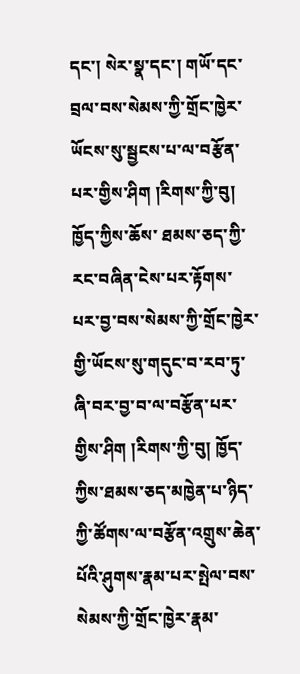དང་། སེར་སྣ་དང་། གཡོ་དང་བྲལ་བས་སེམས་ཀྱི་གྲོང་ཁྱེར་ཡོངས་སུ་སྦྱངས་པ་ལ་བརྩོན་པར་གྱིས་ཤིག །རིགས་ཀྱི་བུ། ཁྱོད་ཀྱིས་ཆོས་ ཐམས་ཅད་ཀྱི་རང་བཞིན་ངེས་པར་རྟོགས་པར་བྱ་བས་སེམས་ཀྱི་གྲོང་ཁྱེར་གྱི་ཡོངས་སུ་གདུང་བ་རབ་ཏུ་ཞི་བར་བྱ་བ་ལ་བརྩོན་པར་གྱིས་ཤིག །རིགས་ཀྱི་བུ། ཁྱོད་ཀྱིས་ཐམས་ཅད་མཁྱེན་པ་ཉིད་ཀྱི་ཚོགས་ལ་བརྩོན་འགྲུས་ཆེན་པོའི་ཤུགས་རྣམ་པར་སྤེལ་བས་སེམས་ཀྱི་གྲོང་ཁྱེར་རྣམ་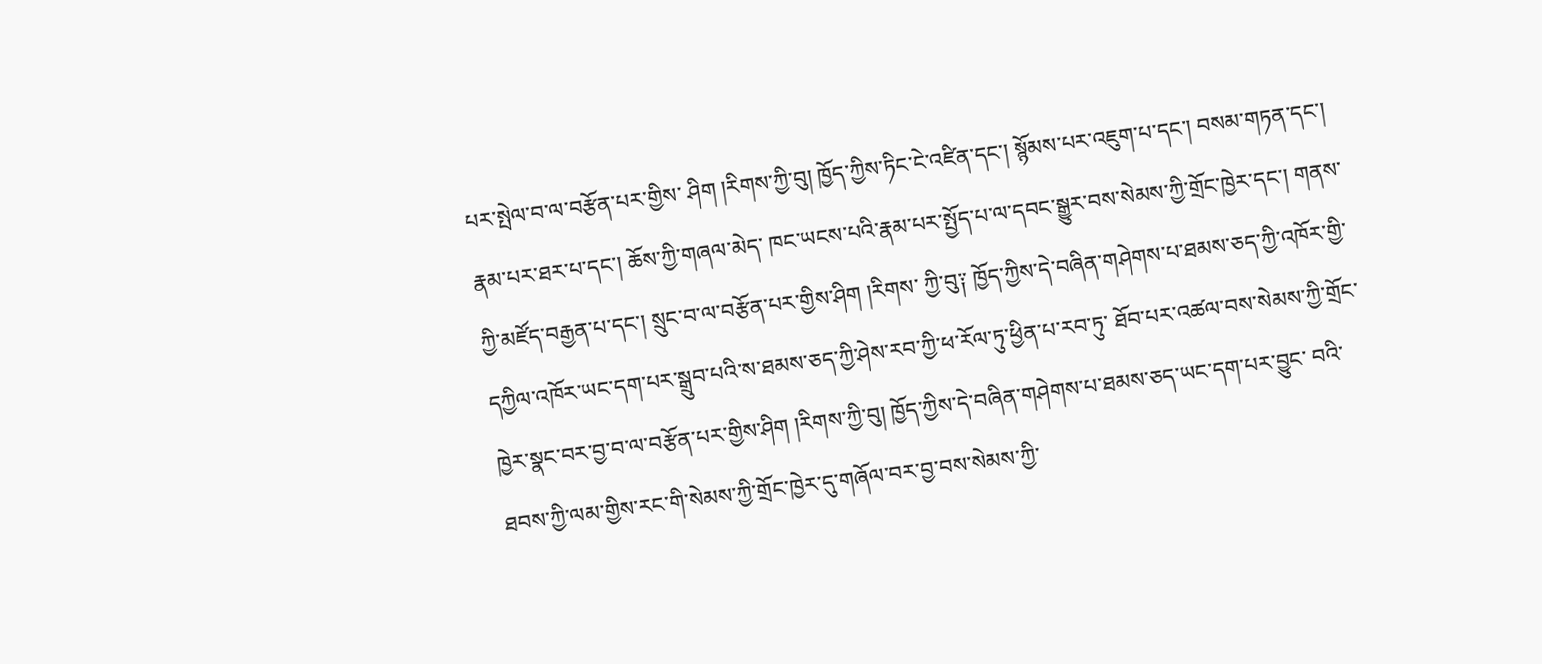པར་སྤེལ་བ་ལ་བརྩོན་པར་གྱིས་ ཤིག །རིགས་ཀྱི་བུ། ཁྱོད་ཀྱིས་ཏིང་ངེ་འཛིན་དང་། སྙོམས་པར་འཇུག་པ་དང་། བསམ་གཏན་དང་། རྣམ་པར་ཐར་པ་དང་། ཆོས་ཀྱི་གཞལ་མེད་ ཁང་ཡངས་པའི་རྣམ་པར་སྤྱོད་པ་ལ་དབང་སྒྱུར་བས་སེམས་ཀྱི་གྲོང་ཁྱེར་དང་། གནས་ཀྱི་མཛོད་བརྒྱན་པ་དང་། སྲུང་བ་ལ་བརྩོན་པར་གྱིས་ཤིག །རིགས་ ཀྱི་བུ༑ ཁྱོད་ཀྱིས་དེ་བཞིན་གཤེགས་པ་ཐམས་ཅད་ཀྱི་འཁོར་གྱི་དཀྱིལ་འཁོར་ཡང་དག་པར་སྒྲུབ་པའི་ས་ཐམས་ཅད་ཀྱི་ཤེས་རབ་ཀྱི་ཕ་རོལ་ཏུ་ཕྱིན་པ་རབ་ཏུ་ ཐོབ་པར་འཚལ་བས་སེམས་ཀྱི་གྲོང་ཁྱེར་སྣང་བར་བྱ་བ་ལ་བརྩོན་པར་གྱིས་ཤིག །རིགས་ཀྱི་བུ། ཁྱོད་ཀྱིས་དེ་བཞིན་གཤེགས་པ་ཐམས་ཅད་ཡང་དག་པར་བྱུང་ བའི་ཐབས་ཀྱི་ལམ་གྱིས་རང་གི་སེམས་ཀྱི་གྲོང་ཁྱེར་དུ་གཞོལ་བར་བྱ་བས་སེམས་ཀྱི་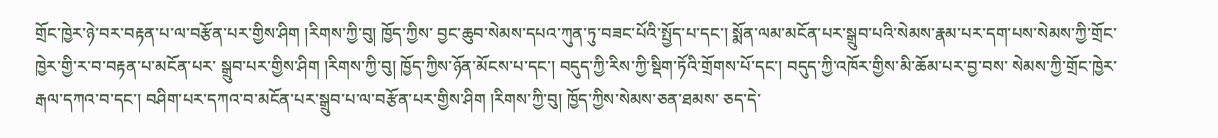གྲོང་ཁྱེར་ཉེ་བར་བརྟན་པ་ལ་བརྩོན་པར་གྱིས་ཤིག །རིགས་ཀྱི་བུ། ཁྱོད་ཀྱིས་ བྱང་ཆུབ་སེམས་དཔའ་ཀུན་ཏུ་བཟང་པོའི་སྤྱོད་པ་དང་། སྨོན་ལམ་མངོན་པར་སྒྲུབ་པའི་སེམས་རྣམ་པར་དག་པས་སེམས་ཀྱི་གྲོང་ཁྱེར་གྱི་ར་བ་བརྟན་པ་མངོན་པར་ སྒྲུབ་པར་གྱིས་ཤིག །རིགས་ཀྱི་བུ། ཁྱོད་ཀྱིས་ཉོན་མོངས་པ་དང་། བདུད་ཀྱི་རིས་ཀྱི་སྡིག་ཏོའི་གྲོགས་པོ་དང་། བདུད་ཀྱི་འཁོར་གྱིས་མི་ཆོམ་པར་བྱ་བས་ སེམས་ཀྱི་གྲོང་ཁྱེར་རྒལ་དཀའ་བ་དང་། བཤིག་པར་དཀའ་བ་མངོན་པར་སྒྲུབ་པ་ལ་བརྩོན་པར་གྱིས་ཤིག །རིགས་ཀྱི་བུ། ཁྱོད་ཀྱིས་སེམས་ཅན་ཐམས་ ཅད་དེ་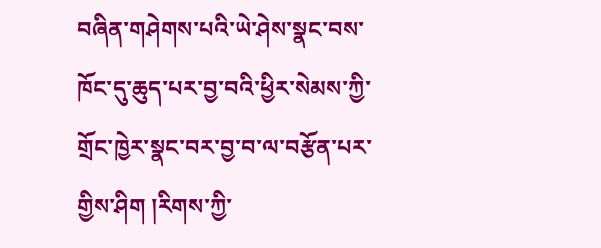བཞིན་གཤེགས་པའི་ཡེ་ཤེས་སྣང་བས་ཁོང་དུ་ཆུད་པར་བྱ་བའི་ཕྱིར་སེམས་ཀྱི་གྲོང་ཁྱེར་སྣང་བར་བྱ་བ་ལ་བརྩོན་པར་གྱིས་ཤིག །རིགས་ཀྱི་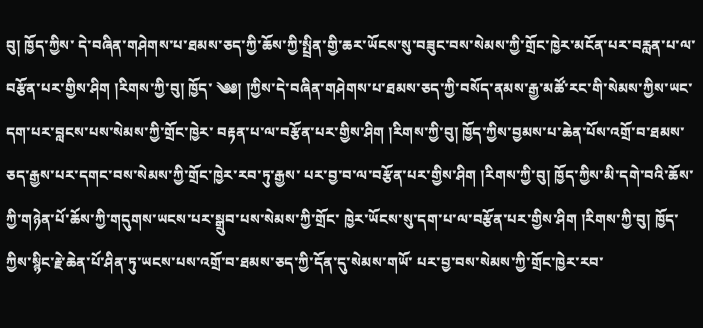བུ། ཁྱོད་ཀྱིས་ དེ་བཞིན་གཤེགས་པ་ཐམས་ཅད་ཀྱི་ཆོས་ཀྱི་སྤྲིན་གྱི་ཆར་ཡོངས་སུ་བཟུང་བས་སེམས་ཀྱི་གྲོང་ཁྱེར་མངོན་པར་བརླན་པ་ལ་བརྩོན་པར་གྱིས་ཤིག །རིགས་ཀྱི་བུ། ཁྱོད་ ༄༅། །ཀྱིས་དེ་བཞིན་གཤེགས་པ་ཐམས་ཅད་ཀྱི་བསོད་ནམས་རྒྱ་མཚོ་རང་གི་སེམས་ཀྱིས་ཡང་དག་པར་བླངས་པས་སེམས་ཀྱི་གྲོང་ཁྱེར་ བརྟན་པ་ལ་བརྩོན་པར་གྱིས་ཤིག །རིགས་ཀྱི་བུ། ཁྱོད་ཀྱིས་བྱམས་པ་ཆེན་པོས་འགྲོ་བ་ཐམས་ཅད་རྒྱས་པར་དགང་བས་སེམས་ཀྱི་གྲོང་ཁྱེར་རབ་ཏུ་རྒྱས་ པར་བྱ་བ་ལ་བརྩོན་པར་གྱིས་ཤིག །རིགས་ཀྱི་བུ། ཁྱོད་ཀྱིས་མི་དགེ་བའི་ཆོས་ཀྱི་གཉེན་པོ་ཆོས་ཀྱི་གདུགས་ཡངས་པར་སྒྲུབ་པས་སེམས་ཀྱི་གྲོང་ ཁྱེར་ཡོངས་སུ་དག་པ་ལ་བརྩོན་པར་གྱིས་ཤིག །རིགས་ཀྱི་བུ། ཁྱོད་ཀྱིས་སྙིང་རྗེ་ཆེན་པོ་ཤིན་ཏུ་ཡངས་པས་འགྲོ་བ་ཐམས་ཅད་ཀྱི་དོན་དུ་སེམས་གཡོ་ པར་བྱ་བས་སེམས་ཀྱི་གྲོང་ཁྱེར་རབ་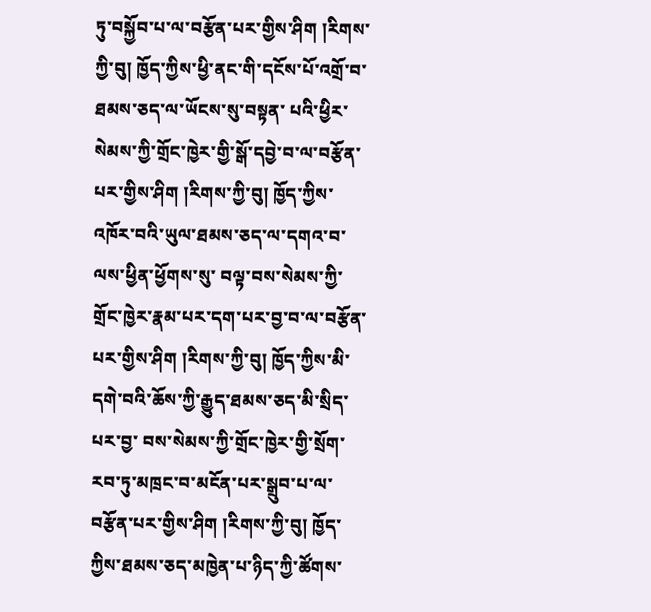ཏུ་བསྐྱོབ་པ་ལ་བརྩོན་པར་གྱིས་ཤིག །རིགས་ཀྱི་བུ། ཁྱོད་ཀྱིས་ཕྱི་ནང་གི་དངོས་པོ་འགྲོ་བ་ཐམས་ཅད་ལ་ཡོངས་སུ་བསྟན་ པའི་ཕྱིར་སེམས་ཀྱི་གྲོང་ཁྱེར་གྱི་སྒོ་དབྱེ་བ་ལ་བརྩོན་པར་གྱིས་ཤིག །རིགས་ཀྱི་བུ། ཁྱོད་ཀྱིས་འཁོར་བའི་ཡུལ་ཐམས་ཅད་ལ་དགའ་བ་ལས་ཕྱིན་ཕྱོགས་སུ་ བལྟ་བས་སེམས་ཀྱི་གྲོང་ཁྱེར་རྣམ་པར་དག་པར་བྱ་བ་ལ་བརྩོན་པར་གྱིས་ཤིག །རིགས་ཀྱི་བུ། ཁྱོད་ཀྱིས་མི་དགེ་བའི་ཆོས་ཀྱི་རྒྱུད་ཐམས་ཅད་མི་སྲིད་པར་བྱ་ བས་སེམས་ཀྱི་གྲོང་ཁྱེར་གྱི་སྲོག་རབ་ཏུ་མཁྲང་བ་མངོན་པར་སྒྲུབ་པ་ལ་བརྩོན་པར་གྱིས་ཤིག །རིགས་ཀྱི་བུ། ཁྱོད་ཀྱིས་ཐམས་ཅད་མཁྱེན་པ་ཉིད་ཀྱི་ཚོགས་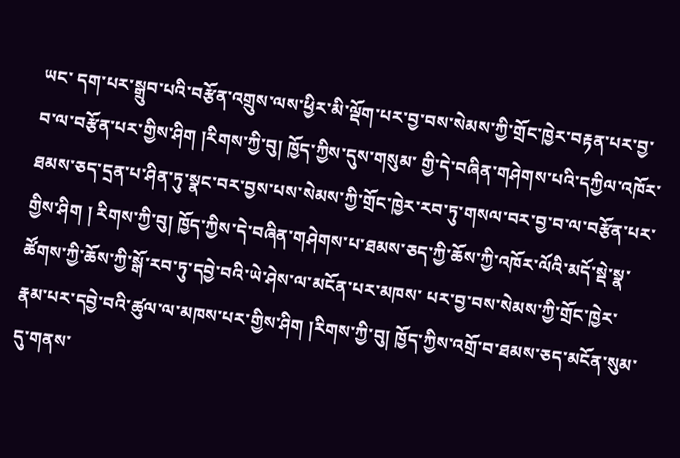ཡང་ དག་པར་སྒྲུབ་པའི་བརྩོན་འགྲུས་ལས་ཕྱིར་མི་ལྡོག་པར་བྱ་བས་སེམས་ཀྱི་གྲོང་ཁྱེར་བརྟན་པར་བྱ་བ་ལ་བརྩོན་པར་གྱིས་ཤིག །རིགས་ཀྱི་བུ། ཁྱོད་ཀྱིས་དུས་གསུམ་ གྱི་དེ་བཞིན་གཤེགས་པའི་དཀྱིལ་འཁོར་ཐམས་ཅད་དྲན་པ་ཤིན་ཏུ་སྣང་བར་བྱས་པས་སེམས་ཀྱི་གྲོང་ཁྱེར་རབ་ཏུ་གསལ་བར་བྱ་བ་ལ་བརྩོན་པར་གྱིས་ཤིག ། རིགས་ཀྱི་བུ། ཁྱོད་ཀྱིས་དེ་བཞིན་གཤེགས་པ་ཐམས་ཅད་ཀྱི་ཆོས་ཀྱི་འཁོར་ལོའི་མདོ་སྡེ་སྣ་ཚོགས་ཀྱི་ཆོས་ཀྱི་སྒོ་རབ་ཏུ་དབྱེ་བའི་ཡེ་ཤེས་ལ་མངོན་པར་མཁས་ པར་བྱ་བས་སེམས་ཀྱི་གྲོང་ཁྱེར་རྣམ་པར་དབྱེ་བའི་ཚུལ་ལ་མཁས་པར་གྱིས་ཤིག །རིགས་ཀྱི་བུ། ཁྱོད་ཀྱིས་འགྲོ་བ་ཐམས་ཅད་མངོན་སུམ་དུ་གནས་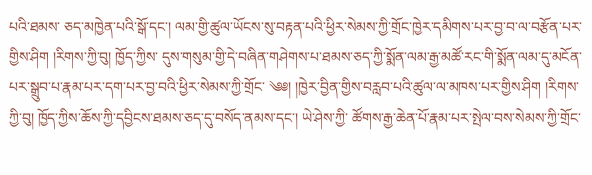པའི་ཐམས་ ཅད་མཁྱེན་པའི་སྒོ་དང་། ལམ་གྱི་ཚུལ་ཡོངས་སུ་བརྟན་པའི་ཕྱིར་སེམས་ཀྱི་གྲོང་ཁྱེར་དམིགས་པར་བྱ་བ་ལ་བརྩོན་པར་གྱིས་ཤིག །རིགས་ཀྱི་བུ། ཁྱོད་ཀྱིས་ དུས་གསུམ་གྱི་དེ་བཞིན་གཤེགས་པ་ཐམས་ཅད་ཀྱི་སྨོན་ལམ་རྒྱ་མཚོ་རང་གི་སྨོན་ལམ་དུ་མངོན་པར་སྒྲུབ་པ་རྣམ་པར་དག་པར་བྱ་བའི་ཕྱིར་སེམས་ཀྱི་གྲོང་ ༄༅། །ཁྱེར་བྱིན་གྱིས་བརླབ་པའི་ཚུལ་ལ་མཁས་པར་གྱིས་ཤིག །རིགས་ཀྱི་བུ། ཁྱོད་ཀྱིས་ཆོས་ཀྱི་དབྱིངས་ཐམས་ཅད་དུ་བསོད་ནམས་དང་། ཡེ་ཤེས་ཀྱི་ ཚོགས་རྒྱ་ཆེན་པོ་རྣམ་པར་སྤེལ་བས་སེམས་ཀྱི་གྲོང་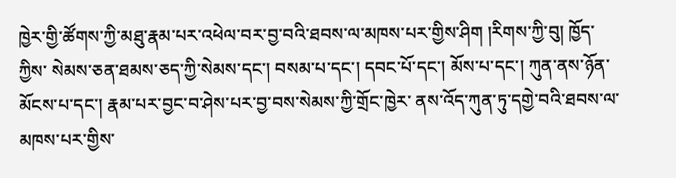ཁྱེར་གྱི་ཚོགས་ཀྱི་མཐུ་རྣམ་པར་འཕེལ་བར་བྱ་བའི་ཐབས་ལ་མཁས་པར་གྱིས་ཤིག །རིགས་ཀྱི་བུ། ཁྱོད་ཀྱིས་ སེམས་ཅན་ཐམས་ཅད་ཀྱི་སེམས་དང་། བསམ་པ་དང་། དབང་པོ་དང་། མོས་པ་དང་། ཀུན་ནས་ཉོན་མོངས་པ་དང་། རྣམ་པར་བྱང་བ་ཤེས་པར་བྱ་བས་སེམས་ཀྱི་གྲོང་ཁྱེར་ ནས་འོད་ཀུན་ཏུ་དགྱེ་བའི་ཐབས་ལ་མཁས་པར་གྱིས་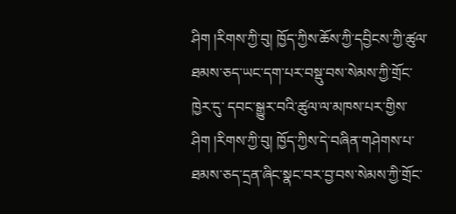ཤིག །རིགས་ཀྱི་བུ། ཁྱོད་ཀྱིས་ཆོས་ཀྱི་དབྱིངས་ཀྱི་ཚུལ་ཐམས་ཅད་ཡང་དག་པར་བསྡུ་བས་སེམས་ཀྱི་གྲོང་ཁྱེར་དུ་ དབང་སྒྱུར་བའི་ཚུལ་ལ་མཁས་པར་གྱིས་ཤིག །རིགས་ཀྱི་བུ། ཁྱོད་ཀྱིས་དེ་བཞིན་གཤེགས་པ་ཐམས་ཅད་དྲན་ཞིང་སྣང་བར་བྱ་བས་སེམས་ཀྱི་གྲོང་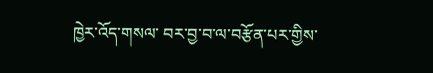ཁྱེར་འོད་གསལ་ བར་བྱ་བ་ལ་བརྩོན་པར་གྱིས་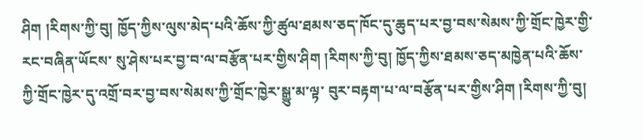ཤིག །རིགས་ཀྱི་བུ། ཁྱོད་ཀྱིས་ལུས་མེད་པའི་ཆོས་ཀྱི་ཚུལ་ཐམས་ཅད་ཁོང་དུ་ཆུད་པར་བྱ་བས་སེམས་ཀྱི་གྲོང་ཁྱེར་གྱི་རང་བཞིན་ཡོངས་ སུ་ཤེས་པར་བྱ་བ་ལ་བརྩོན་པར་གྱིས་ཤིག །རིགས་ཀྱི་བུ། ཁྱོད་ཀྱིས་ཐམས་ཅད་མཁྱེན་པའི་ཆོས་ཀྱི་གྲོང་ཁྱེར་དུ་འགྲོ་བར་བྱ་བས་སེམས་ཀྱི་གྲོང་ཁྱེར་སྒྱུ་མ་ལྟ་ བུར་བརྟག་པ་ལ་བརྩོན་པར་གྱིས་ཤིག །རིགས་ཀྱི་བུ།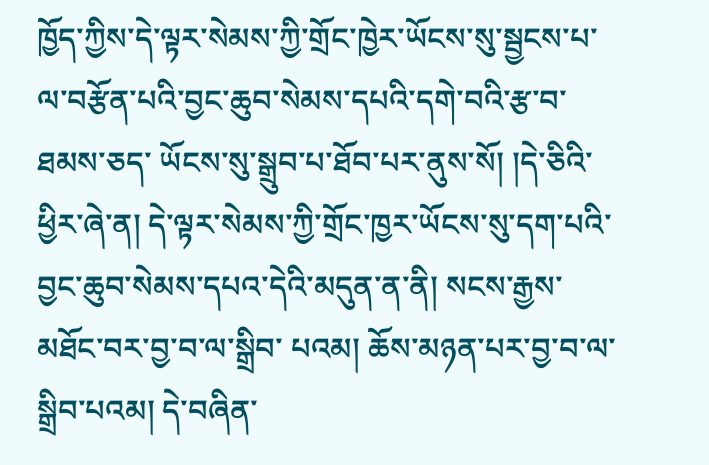ཁྱོད་ཀྱིས་དེ་ལྟར་སེམས་ཀྱི་གྲོང་ཁྱེར་ཡོངས་སུ་སྦྱངས་པ་ལ་བརྩོན་པའི་བྱང་ཆུབ་སེམས་དཔའི་དགེ་བའི་རྩ་བ་ཐམས་ཅད་ ཡོངས་སུ་སྒྲུབ་པ་ཐོབ་པར་ནུས་སོ། །དེ་ཅིའི་ཕྱིར་ཞེ་ན། དེ་ལྟར་སེམས་ཀྱི་གྲོང་ཁྱར་ཡོངས་སུ་དག་པའི་བྱང་ཆུབ་སེམས་དཔའ་དེའི་མདུན་ན་ནི། སངས་རྒྱས་མཐོང་བར་བྱ་བ་ལ་སྒྲིབ་ པའམ། ཆོས་མཉན་པར་བྱ་བ་ལ་སྒྲིབ་པའམ། དེ་བཞིན་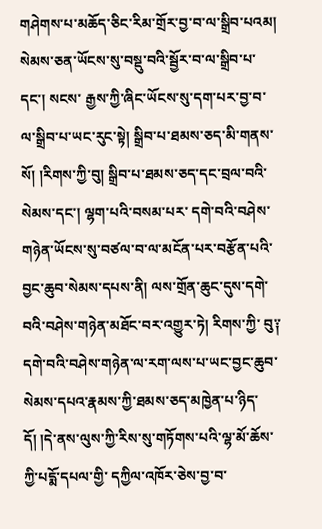གཤེགས་པ་མཆོད་ཅིང་རིམ་གྲོར་བྱ་བ་ལ་སྒྲིབ་པའམ། སེམས་ཅན་ཡོངས་སུ་བསྡུ་བའི་སྦྱོར་བ་ལ་སྒྲིབ་པ་དང་། སངས་ རྒྱས་ཀྱི་ཞིང་ཡོངས་སུ་དག་པར་བྱ་བ་ལ་སྒྲིབ་པ་ཡང་རུང་སྟེ། སྒྲིབ་པ་ཐམས་ཅད་མི་གནས་སོ། །རིགས་ཀྱི་བུ། སྒྲིབ་པ་ཐམས་ཅད་དང་བྲལ་བའི་སེམས་དང་། ལྷག་པའི་བསམ་པར་ དགེ་བའི་བཤེས་གཉེན་ཡོངས་སུ་བཙལ་བ་ལ་མངོན་པར་བརྩོན་པའི་བྱང་ཆུབ་སེམས་དཔས་ནི། ལས་གྲོན་ཆུང་དུས་དགེ་བའི་བཤེས་གཉེན་མཐོང་བར་འགྱུར་ཏེ། རིགས་ཀྱི་ བུ༑ དགེ་བའི་བཤེས་གཉེན་ལ་རག་ལས་པ་ཡང་བྱང་ཆུབ་སེམས་དཔའ་རྣམས་ཀྱི་ཐམས་ཅད་མཁྱེན་པ་ཉིད་དོ། །དེ་ནས་ལུས་ཀྱི་རིས་སུ་གཏོགས་པའི་ལྷ་མོ་ཆོས་ཀྱི་པདྨོ་དཔལ་གྱི་ དཀྱིལ་འཁོར་ཅེས་བྱ་བ་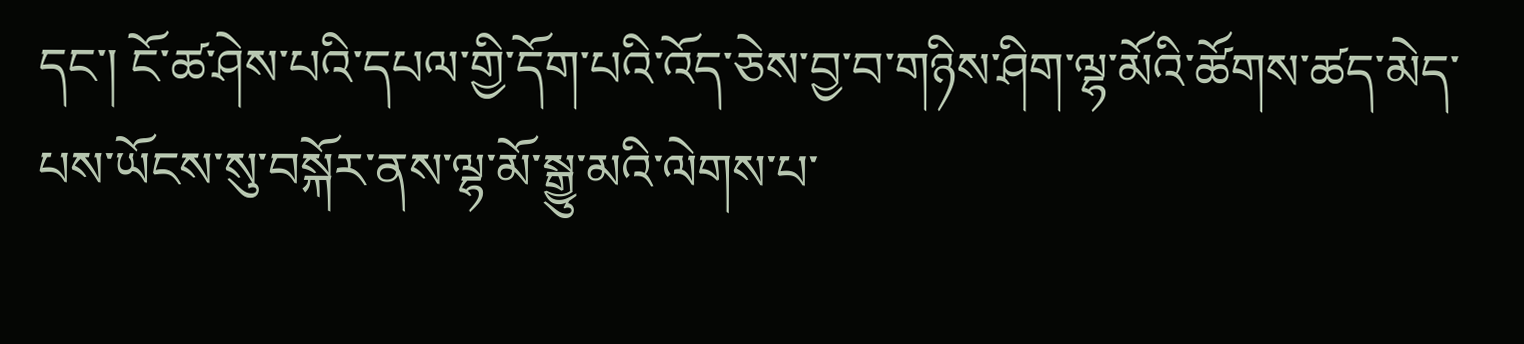དང་། ངོ་ཚ་ཤེས་པའི་དཔལ་གྱི་དོག་པའི་འོད་ཅེས་བྱ་བ་གཉིས་ཤིག་ལྷ་མོའི་ཚོགས་ཚད་མེད་པས་ཡོངས་སུ་བསྐོར་ནས་ལྷ་མོ་སྒྱུ་མའི་ལེགས་པ་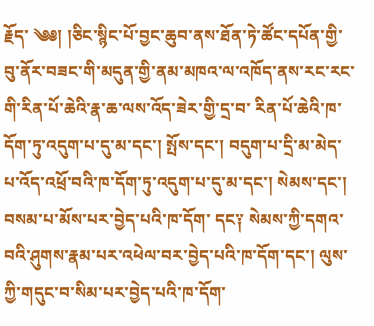རྗོད་ ༄༅། །ཅིང་སྙིང་པོ་བྱང་ཆུབ་ནས་ཐོན་ཏེ་ཚོང་དཔོན་གྱི་བུ་ནོར་བཟང་གི་མདུན་གྱི་ནམ་མཁའ་ལ་འཁོད་ནས་རང་རང་གི་རིན་པོ་ཆེའི་རྣ་ཆ་ལས་འོད་ཟེར་གྱི་དྲ་བ་ རིན་པོ་ཆེའི་ཁ་དོག་ཏུ་འདུག་པ་དུ་མ་དང་། སྤོས་དང་། བདུག་པ་དྲི་མ་མེད་པ་འོད་འཕྲོ་བའི་ཁ་དོག་ཏུ་འདུག་པ་དུ་མ་དང་། སེམས་དང་། བསམ་པ་མོས་པར་བྱེད་པའི་ཁ་དོག་ དང༑ སེམས་ཀྱི་དགའ་བའི་ཤུགས་རྣམ་པར་འཕེལ་བར་བྱེད་པའི་ཁ་དོག་དང་། ལུས་ཀྱི་གདུང་བ་སིམ་པར་བྱེད་པའི་ཁ་དོག་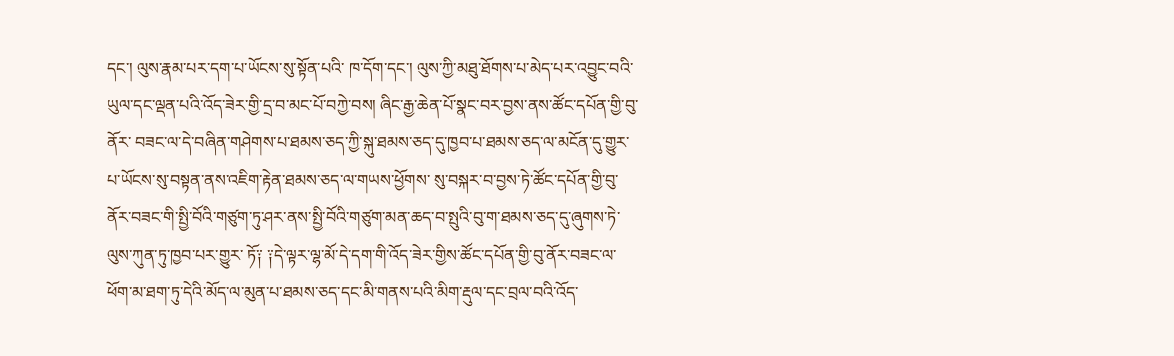དང་། ལུས་རྣམ་པར་དག་པ་ཡོངས་སུ་སྟོན་པའི་ ཁ་དོག་དང་། ལུས་ཀྱི་མཐུ་ཐོགས་པ་མེད་པར་འབྱུང་བའི་ཡུལ་དང་ལྡན་པའི་འོད་ཟེར་གྱི་དྲ་བ་མང་པོ་བཀྱེ་བས། ཞིང་རྒྱ་ཆེན་པོ་སྣང་བར་བྱས་ནས་ཚོང་དཔོན་གྱི་བུ་ནོར་ བཟང་ལ་དེ་བཞིན་གཤེགས་པ་ཐམས་ཅད་ཀྱི་སྐུ་ཐམས་ཅད་དུ་ཁྱབ་པ་ཐམས་ཅད་ལ་མངོན་དུ་གྱུར་པ་ཡོངས་སུ་བསྟན་ནས་འཇིག་རྟེན་ཐམས་ཅད་ལ་གཡས་ཕྱོགས་ སུ་བསྐར་བ་བྱས་ཏེ་ཚོང་དཔོན་གྱི་བུ་ནོར་བཟང་གི་སྤྱི་བོའི་གཙུག་ཏུ་ཤར་ནས་སྤྱི་བོའི་གཙུག་མན་ཆད་བ་སྤུའི་བུ་ག་ཐམས་ཅད་དུ་ཞུགས་ཏེ་ལུས་ཀུན་ཏུ་ཁྱབ་པར་གྱུར་ ཏོ༑ ༑དེ་ལྟར་ལྷ་མོ་དེ་དག་གི་འོད་ཟེར་གྱིས་ཚོང་དཔོན་གྱི་བུ་ནོར་བཟང་ལ་ཕོག་མ་ཐག་ཏུ་དེའི་མོད་ལ་མུན་པ་ཐམས་ཅད་དང་མི་གནས་པའི་མིག་རྡུལ་དང་བྲལ་བའི་འོད་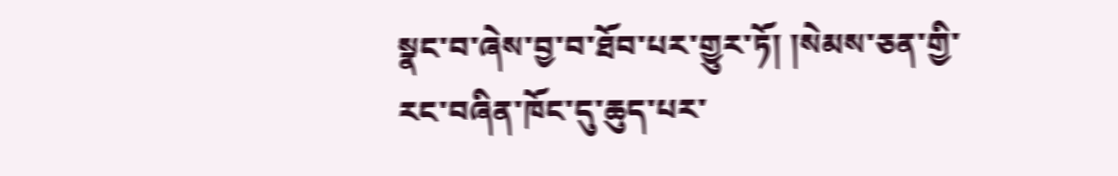སྣང་བ་ཞེས་བྱ་བ་ཐོབ་པར་གྱུར་ཏོ། །སེམས་ཅན་གྱི་རང་བཞིན་ཁོང་དུ་ཆུད་པར་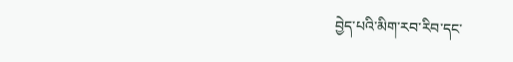བྱེད་པའི་མིག་རབ་རིབ་དང་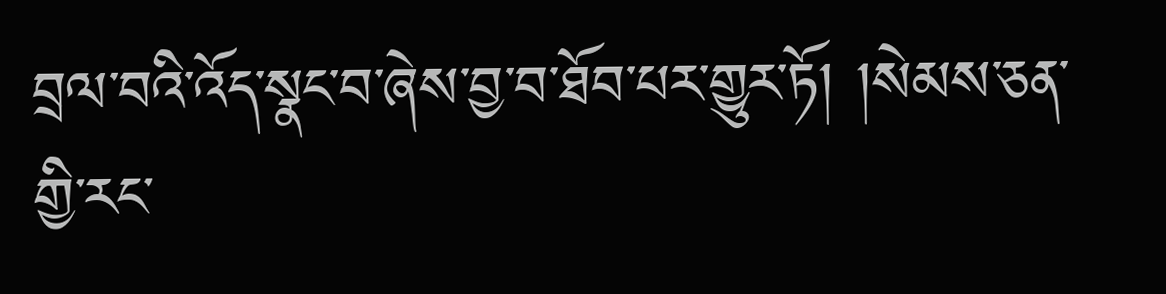བྲལ་བའི་འོད་སྣང་བ་ཞེས་བྱ་བ་ཐོབ་པར་གྱུར་ཏོ། །སེམས་ཅན་གྱི་རང་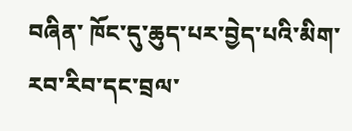བཞིན་ ཁོང་དུ་ཆུད་པར་བྱེད་པའི་མིག་རབ་རིབ་དང་བྲལ་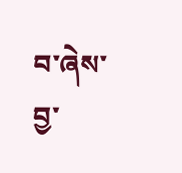བ་ཞེས་བྱ་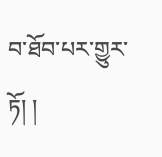བ་ཐོབ་པར་གྱུར་ཏོ། །